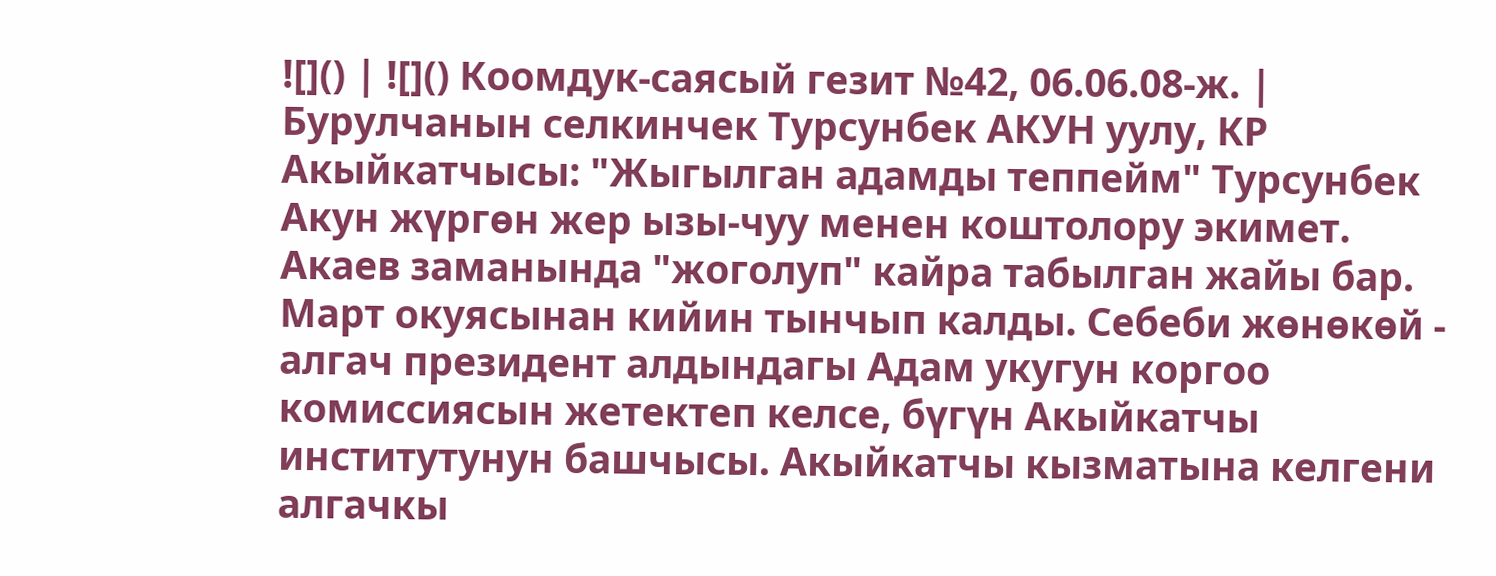![]() | ![]() Коомдук-саясый гезит №42, 06.06.08-ж. |
Бурулчанын селкинчек Турсунбек АКУН уулу, КР Акыйкатчысы: "Жыгылган адамды теппейм" Турсунбек Акун жүргөн жер ызы-чуу менен коштолору экимет. Акаев заманында "жоголуп" кайра табылган жайы бар. Март окуясынан кийин тынчып калды. Себеби жөнөкөй - алгач президент алдындагы Адам укугун коргоо комиссиясын жетектеп келсе, бүгүн Акыйкатчы институтунун башчысы. Акыйкатчы кызматына келгени алгачкы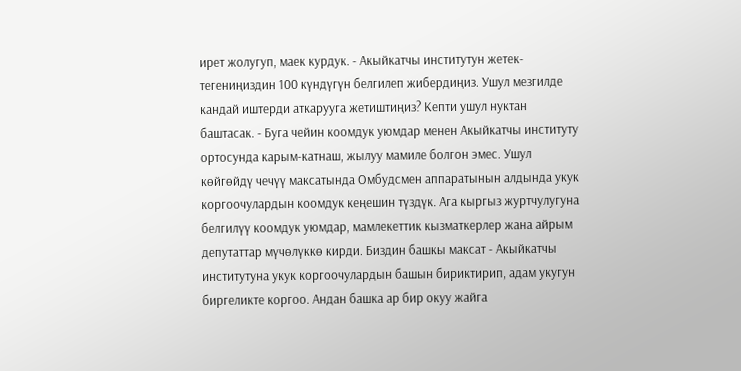ирет жолугуп, маек курдук. - Акыйкатчы институтун жетек-тегениңиздин 100 күндүгүн белгилеп жибердиңиз. Ушул мезгилде кандай иштерди аткарууга жетиштиңиз? Кепти ушул нуктан баштасак. - Буга чейин коомдук уюмдар менен Акыйкатчы институту ортосунда карым-катнаш, жылуу мамиле болгон эмес. Ушул көйгөйдү чечүү максатында Омбудсмен аппаратынын алдында укук коргоочулардын коомдук кеңешин түздүк. Ага кыргыз журтчулугуна белгилүү коомдук уюмдар, мамлекеттик кызматкерлер жана айрым депутаттар мүчөлүккө кирди. Биздин башкы максат - Акыйкатчы институтуна укук коргоочулардын башын бириктирип, адам укугун биргеликте коргоо. Андан башка ар бир окуу жайга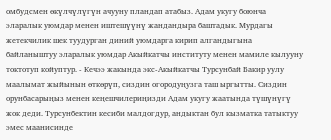омбудсмен өкүлчүлүгүн ачууну пландап атабыз. Адам укугу боюнча эларалык уюмдар менен иштешүүнү жандандыра баштадык. Мурдагы жетекчилик шек туудурган диний уюмдарга кирип алгандыгына байланыштуу эларалык уюмдар Акыйкатчы институту менен мамиле кылууну токтотуп койуптур. - Кечээ жакында экс-Акыйкатчы Турсунбай Бакир уулу маалымат жыйынын өткөрүп, сиздин огородуңузга таш ыргытты. Сиздин орунбасарыңыз менен кеңешчилериңизди Адам укугу жаатында түшүнүгү жок деди. Турсунбектин кесиби малдогдур, андыктан бул кызматка татыктуу эмес маанисинде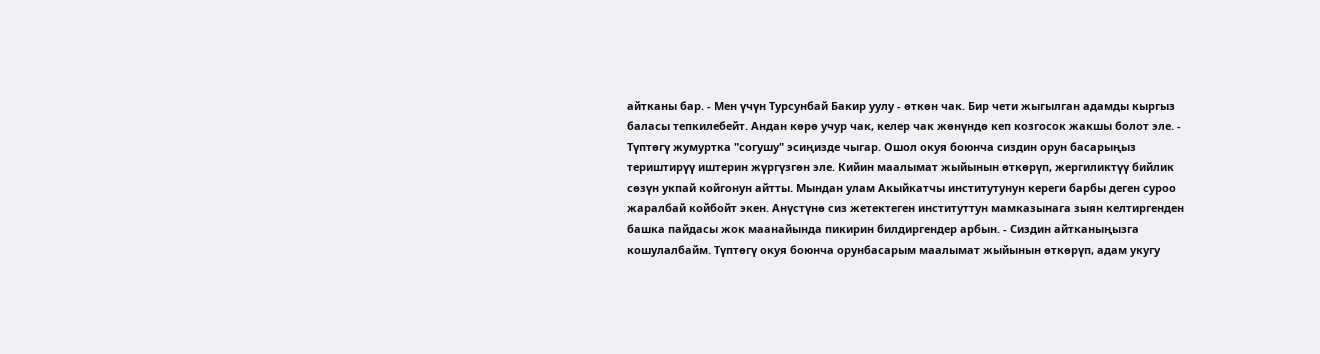айтканы бар. - Мен үчүн Турсунбай Бакир уулу - өткөн чак. Бир чети жыгылган адамды кыргыз баласы тепкилебейт. Андан көрө учур чак, келер чак жөнүндө кеп козгосок жакшы болот эле. - Түптөгү жумуртка "согушу" эсиңизде чыгар. Ошол окуя боюнча сиздин орун басарыңыз териштирүү иштерин жүргүзгөн эле. Кийин маалымат жыйынын өткөрүп, жергиликтүү бийлик сөзүн укпай койгонун айтты. Мындан улам Акыйкатчы институтунун кереги барбы деген суроо жаралбай койбойт экен. Анүстүнө сиз жетектеген институттун мамказынага зыян келтиргенден башка пайдасы жок маанайында пикирин билдиргендер арбын. - Сиздин айтканыңызга кошулалбайм. Түптөгү окуя боюнча орунбасарым маалымат жыйынын өткөрүп, адам укугу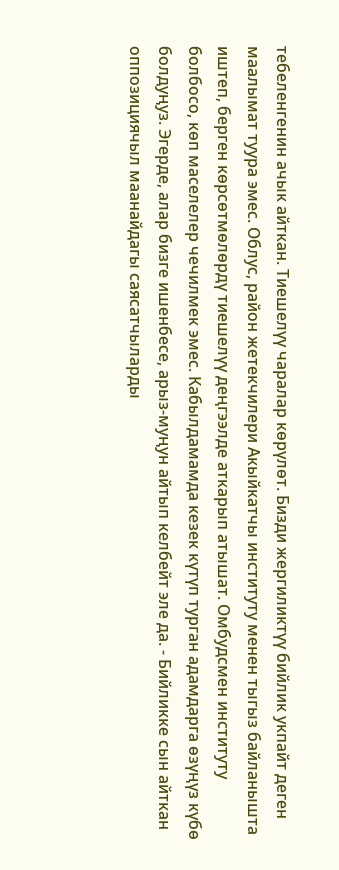тебеленгенин ачык айткан. Тиешелүү чаралар көрүлөт. Бизди жергиликтүү бийлик укпайт деген маалымат туура эмес. Облус, район жетекчилери Акыйкатчы институту менен тыгыз байланышта иштеп, берген көрсөтмөлөрдү тиешелүү деңгээлде аткарып атышат. Омбудсмен институту болбосо, көп маселелер чечилмек эмес. Кабылдамамда кезек күтүп турган адамдарга өзүңүз күбө болдуңуз. Эгерде, алар бизге ишенбесе, арыз-муңун айтып келбейт эле да. - Бийликке сын айткан оппозициячыл маанайдагы саясатчыларды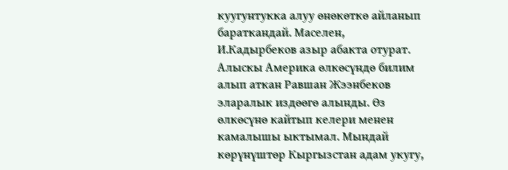куугунтукка алуу өнөкөткө айланып бараткандай. Маселен, И.Кадырбеков азыр абакта отурат. Алыскы Америка өлкөсүндө билим алып аткан Равшан Жээнбеков эларалык издөөгө алынды. Өз өлкөсүнө кайтып келери менен камалышы ыктымал. Мындай көрүнүштөр Кыргызстан адам укугу,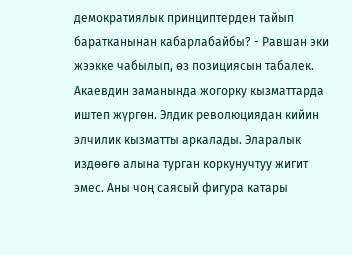демократиялык принциптерден тайып баратканынан кабарлабайбы? - Равшан эки жээкке чабылып, өз позициясын табалек. Акаевдин заманында жогорку кызматтарда иштеп жүргөн. Элдик революциядан кийин элчилик кызматты аркалады. Эларалык издөөгө алына турган коркунучтуу жигит эмес. Аны чоң саясый фигура катары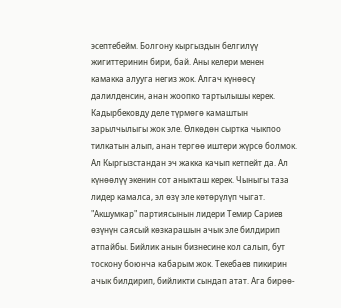эсептебейм. Болгону кыргыздын белгилүү жигиттеринин бири, бай. Аны келери менен камакка алууга негиз жок. Алгач күнөөсү далилденсин, анан жоопко тартылышы керек. Кадырбековду деле түрмөгө камаштын зарылчылыгы жок эле. Өлкөдөн сыртка чыкпоо тилкатын алып, анан тергөө иштери жүрсө болмок. Ал Кыргызстандан эч жакка качып кетпейт да. Ал күнөөлүү экенин сот аныкташ керек. Чыныгы таза лидер камалса, эл өзү эле көтөрүлүп чыгат. "Акшумкар" партиясынын лидери Темир Сариев өзүнүн саясый көзкарашын ачык эле билдирип атпайбы. Бийлик анын бизнесине кол салып, бут тоскону боюнча кабарым жок. Текебаев пикирин ачык билдирип, бийликти сындап атат. Ага бирөө-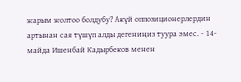жарым жолтоо болдубу? Акүй оппозиционерлердин артынан сая түшүп алды дегениңиз туура эмес. - 14-майда Ишенбай Кадырбеков менен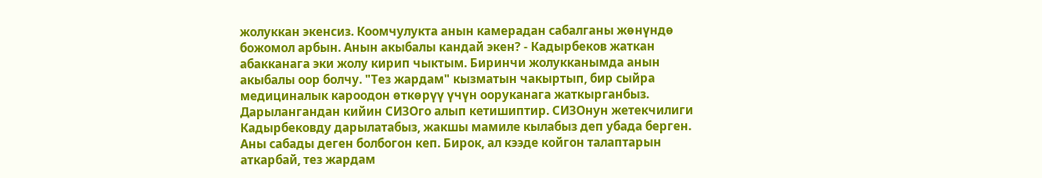жолуккан экенсиз. Коомчулукта анын камерадан сабалганы жөнүндө божомол арбын. Анын акыбалы кандай экен? - Кадырбеков жаткан абакканага эки жолу кирип чыктым. Биринчи жолукканымда анын акыбалы оор болчу. "Тез жардам" кызматын чакыртып, бир сыйра медициналык кароодон өткөрүү үчүн ооруканага жаткырганбыз. Дарылангандан кийин СИЗОго алып кетишиптир. СИЗОнун жетекчилиги Кадырбековду дарылатабыз, жакшы мамиле кылабыз деп убада берген. Аны сабады деген болбогон кеп. Бирок, ал кээде койгон талаптарын аткарбай, тез жардам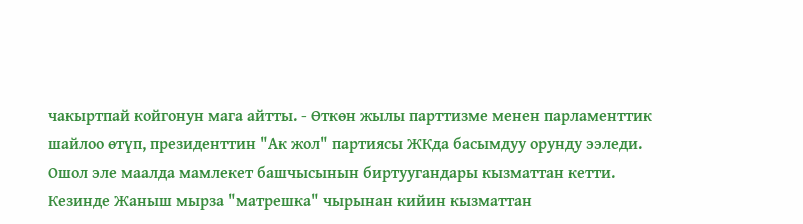чакыртпай койгонун мага айтты. - Өткөн жылы парттизме менен парламенттик шайлоо өтүп, президенттин "Ак жол" партиясы ЖКда басымдуу орунду ээледи. Ошол эле маалда мамлекет башчысынын биртуугандары кызматтан кетти. Кезинде Жаныш мырза "матрешка" чырынан кийин кызматтан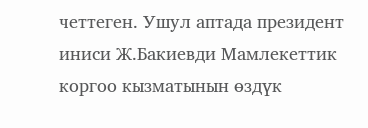четтеген. Ушул аптада президент иниси Ж.Бакиевди Мамлекеттик коргоо кызматынын өздүк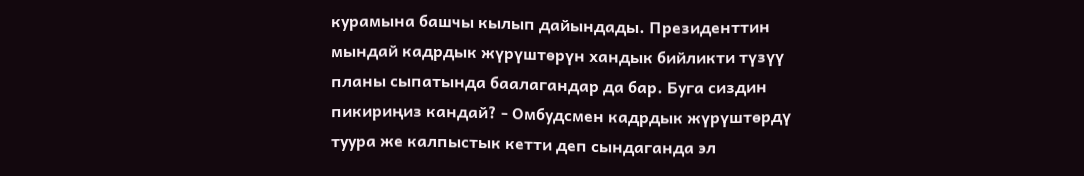курамына башчы кылып дайындады. Президенттин мындай кадрдык жүрүштөрүн хандык бийликти түзүү планы сыпатында баалагандар да бар. Буга сиздин пикириңиз кандай? - Омбудсмен кадрдык жүрүштөрдү туура же калпыстык кетти деп сындаганда эл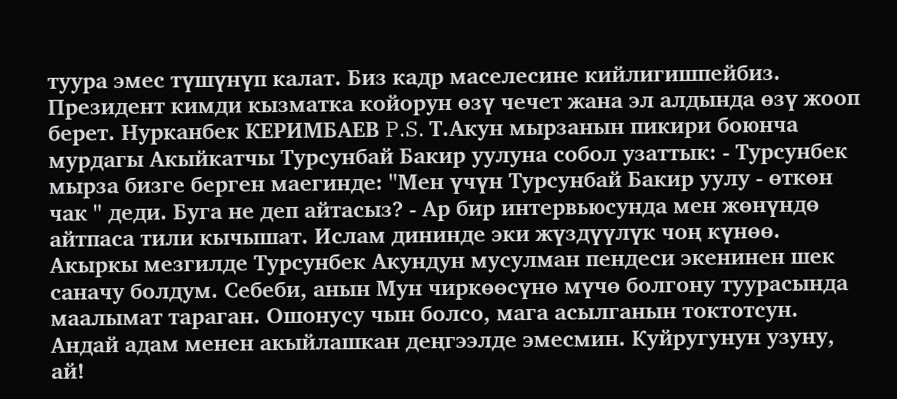туура эмес түшүнүп калат. Биз кадр маселесине кийлигишпейбиз. Президент кимди кызматка койорун өзү чечет жана эл алдында өзү жооп берет. Нурканбек КЕРИМБАЕВ P.S. Т.Акун мырзанын пикири боюнча мурдагы Акыйкатчы Турсунбай Бакир уулуна собол узаттык: - Турсунбек мырза бизге берген маегинде: "Мен үчүн Турсунбай Бакир уулу - өткөн чак " деди. Буга не деп айтасыз? - Ар бир интервьюсунда мен жөнүндө айтпаса тили кычышат. Ислам дининде эки жүздүүлүк чоң күнөө. Акыркы мезгилде Турсунбек Акундун мусулман пендеси экенинен шек саначу болдум. Себеби, анын Мун чиркөөсүнө мүчө болгону туурасында маалымат тараган. Ошонусу чын болсо, мага асылганын токтотсун. Андай адам менен акыйлашкан деңгээлде эмесмин. Куйругунун узуну, ай!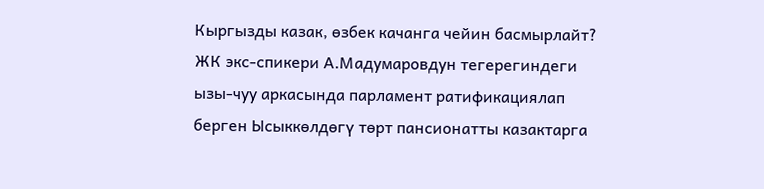Кыргызды казак, өзбек качанга чейин басмырлайт? ЖК экс-спикери А.Мадумаровдун тегерегиндеги ызы-чуу аркасында парламент ратификациялап берген Ысыккөлдөгү төрт пансионатты казактарга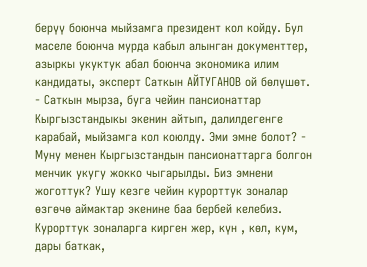берүү боюнча мыйзамга президент кол койду. Бул маселе боюнча мурда кабыл алынган документтер, азыркы укуктук абал боюнча экономика илим кандидаты, эксперт Саткын АЙТУГАНОВ ой бөлүшөт. - Саткын мырза, буга чейин пансионаттар Кыргызстандыкы экенин айтып, далилдегенге карабай, мыйзамга кол коюлду. Эми эмне болот? - Муну менен Кыргызстандын пансионаттарга болгон менчик укугу жокко чыгарылды. Биз эмнени жоготтук? Ушу кезге чейин курорттук зоналар өзгөчө аймактар экенине баа бербей келебиз. Курорттук зоналарга кирген жер, күн , көл, кум, дары баткак,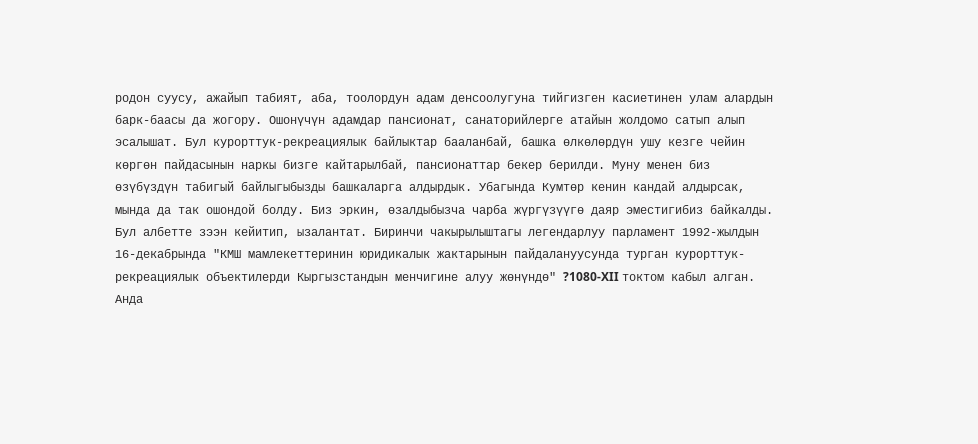родон суусу, ажайып табият, аба, тоолордун адам денсоолугуна тийгизген касиетинен улам алардын барк-баасы да жогору. Ошонүчүн адамдар пансионат, санаторийлерге атайын жолдомо сатып алып эсалышат. Бул курорттук-рекреациялык байлыктар бааланбай, башка өлкөлөрдүн ушу кезге чейин көргөн пайдасынын наркы бизге кайтарылбай, пансионаттар бекер берилди. Муну менен биз өзүбүздүн табигый байлыгыбызды башкаларга алдырдык. Убагында Кумтөр кенин кандай алдырсак, мында да так ошондой болду. Биз эркин, өзалдыбызча чарба жүргүзүүгө даяр эместигибиз байкалды. Бул албетте зээн кейитип, ызалантат. Биринчи чакырылыштагы легендарлуу парламент 1992-жылдын 16-декабрында "КМШ мамлекеттеринин юридикалык жактарынын пайдалануусунда турган курорттук-рекреациялык объектилерди Кыргызстандын менчигине алуу жөнүндө" ?1080-XII токтом кабыл алган. Анда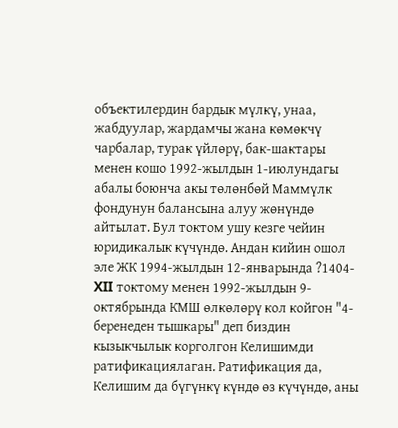объектилердин бардык мүлкү, унаа, жабдуулар, жардамчы жана көмөкчү чарбалар, турак үйлөрү, бак-шактары менен кошо 1992-жылдын 1-июлундагы абалы боюнча акы төлөнбөй Маммүлк фондунун балансына алуу жөнүндө айтылат. Бул токтом ушу кезге чейин юридикалык күчүндө. Андан кийин ошол эле ЖК 1994-жылдын 12-январында ?1404-XII токтому менен 1992-жылдын 9-октябрында КМШ өлкөлөрү кол койгон "4-беренеден тышкары" деп биздин кызыкчылык корголгон Келишимди ратификациялаган. Ратификация да, Келишим да бүгүнкү күндө өз күчүндө, аны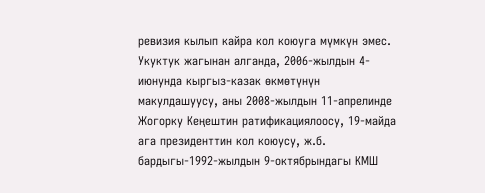ревизия кылып кайра кол коюуга мүмкүн эмес. Укуктук жагынан алганда, 2006-жылдын 4-июнунда кыргыз-казак өкмөтүнүн макулдашуусу, аны 2008-жылдын 11-апрелинде Жогорку Кеңештин ратификациялоосу, 19-майда ага президенттин кол коюусу, ж.б. бардыгы-1992-жылдын 9-октябрындагы КМШ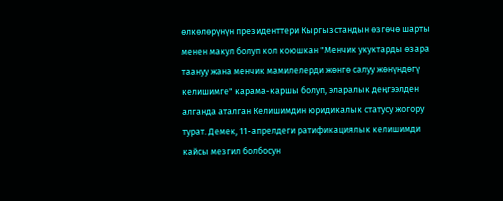өлкөлөрүнүн президенттери Кыргызстандын өзгөчө шарты менен макул болуп кол коюшкан "Менчик укуктарды өзара таануу жана менчик мамилелерди жөнгө салуу жөнүндөгү келишимге" карама-каршы болуп, эларалык деңгээлден алганда аталган Келишимдин юридикалык статусу жогору турат. Демек, 11-апрелдеги ратификациялык келишимди кайсы мезгил болбосун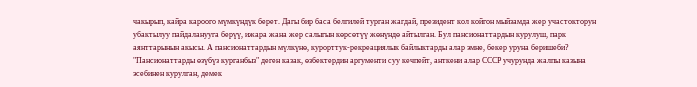чакырып, кайра кароого мүмкүндүк берет. Дагы бир баса белгилей турган жагдай, президент кол койгон мыйзамда жер участокторун убактылуу пайдаланууга берүү, ижара жана жер салыгын көрсөтүү жөнүндө айтылган. Бул пансионаттардын курулуш, парк аянттарынын акысы. А пансионаттардын мүлкүнө, курорттук-рекреациялык байлыктарды алар эмне, бекер уруна беришеби? "Пансионаттарды өзүбүз курганбыз" деген казак, өзбектердин аргументи суу кечпейт, анткени алар СССР учурунда жалпы казына эсебинен курулган, демек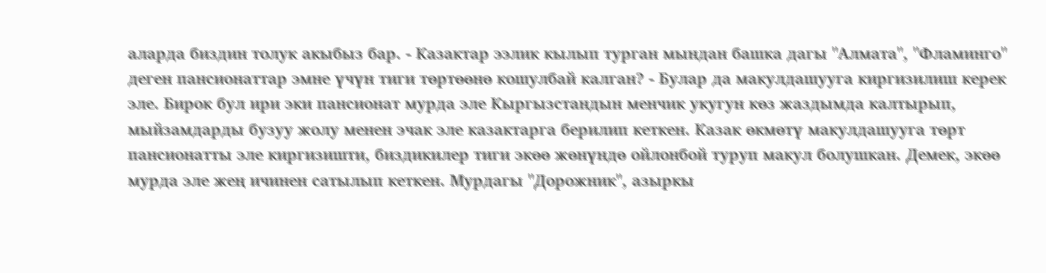аларда биздин толук акыбыз бар. - Казактар ээлик кылып турган мындан башка дагы "Алмата", "Фламинго" деген пансионаттар эмне үчүн тиги төртөөнө кошулбай калган? - Булар да макулдашууга киргизилиш керек эле. Бирок бул ири эки пансионат мурда эле Кыргызстандын менчик укугун көз жаздымда калтырып, мыйзамдарды бузуу жолу менен эчак эле казактарга берилип кеткен. Казак өкмөтү макулдашууга төрт пансионатты эле киргизишти, биздикилер тиги экөө жөнүндө ойлонбой туруп макул болушкан. Демек, экөө мурда эле жең ичинен сатылып кеткен. Мурдагы "Дорожник", азыркы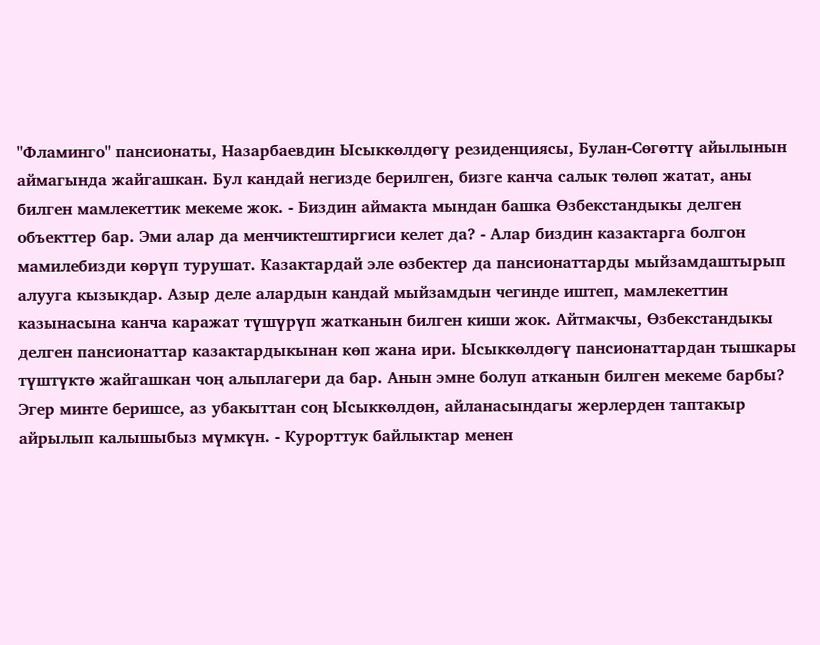"Фламинго" пансионаты, Назарбаевдин Ысыккөлдөгү резиденциясы, Булан-Сөгөттү айылынын аймагында жайгашкан. Бул кандай негизде берилген, бизге канча салык төлөп жатат, аны билген мамлекеттик мекеме жок. - Биздин аймакта мындан башка Өзбекстандыкы делген объекттер бар. Эми алар да менчиктештиргиси келет да? - Алар биздин казактарга болгон мамилебизди көрүп турушат. Казактардай эле өзбектер да пансионаттарды мыйзамдаштырып алууга кызыкдар. Азыр деле алардын кандай мыйзамдын чегинде иштеп, мамлекеттин казынасына канча каражат түшүрүп жатканын билген киши жок. Айтмакчы, Өзбекстандыкы делген пансионаттар казактардыкынан көп жана ири. Ысыккөлдөгү пансионаттардан тышкары түштүктө жайгашкан чоң альплагери да бар. Анын эмне болуп атканын билген мекеме барбы? Эгер минте беришсе, аз убакыттан соң Ысыккөлдөн, айланасындагы жерлерден таптакыр айрылып калышыбыз мүмкүн. - Курорттук байлыктар менен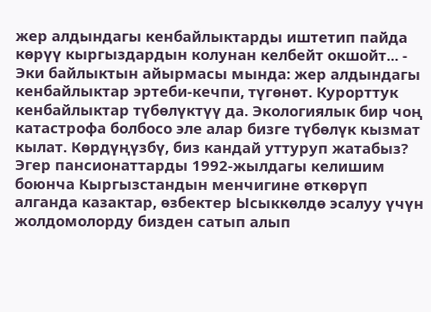жер алдындагы кенбайлыктарды иштетип пайда көрүү кыргыздардын колунан келбейт окшойт... - Эки байлыктын айырмасы мында: жер алдындагы кенбайлыктар эртеби-кечпи, түгөнөт. Курорттук кенбайлыктар түбөлүктүү да. Экологиялык бир чоң катастрофа болбосо эле алар бизге түбөлүк кызмат кылат. Көрдүңүзбү, биз кандай уттуруп жатабыз? Эгер пансионаттарды 1992-жылдагы келишим боюнча Кыргызстандын менчигине өткөрүп алганда казактар, өзбектер Ысыккөлдө эсалуу үчүн жолдомолорду бизден сатып алып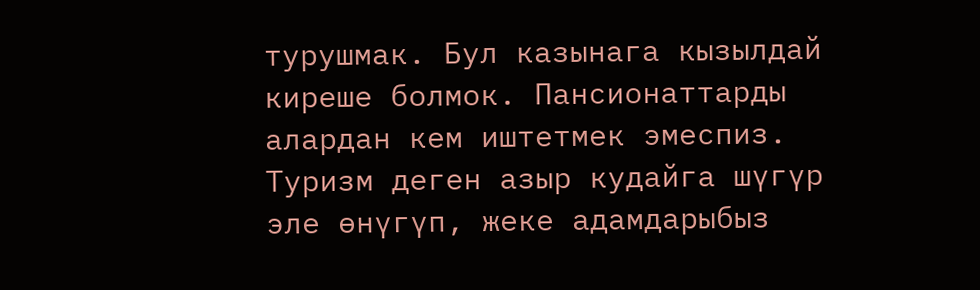турушмак. Бул казынага кызылдай киреше болмок. Пансионаттарды алардан кем иштетмек эмеспиз. Туризм деген азыр кудайга шүгүр эле өнүгүп, жеке адамдарыбыз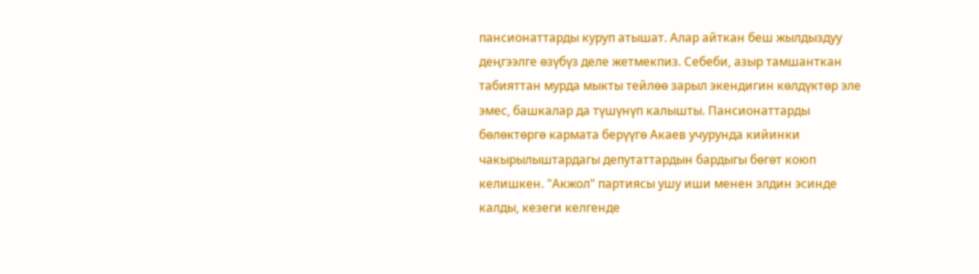пансионаттарды куруп атышат. Алар айткан беш жылдыздуу деңгээлге өзүбүз деле жетмекпиз. Себеби, азыр тамшанткан табияттан мурда мыкты тейлөө зарыл экендигин көлдүктөр эле эмес, башкалар да түшүнүп калышты. Пансионаттарды бөлөктөргө кармата берүүгө Акаев учурунда кийинки чакырылыштардагы депутаттардын бардыгы бөгөт коюп келишкен. "Акжол" партиясы ушу иши менен элдин эсинде калды, кезеги келгенде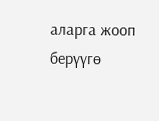аларга жооп берүүгө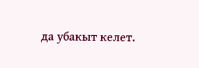да убакыт келет.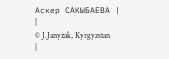Аскер САКЫБАЕВА |
|
© J.Janyzak, Kyrgyzstan
|